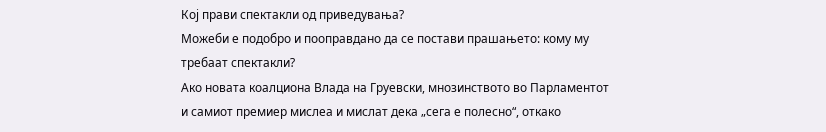Кој прави спектакли од приведувања?
Можеби е подобро и пооправдано да се постави прашањето: кому му требаат спектакли?
Ако новата коалциона Влада на Груевски, мнозинството во Парламентот и самиот премиер мислеа и мислат дека „сега е полесно“, откако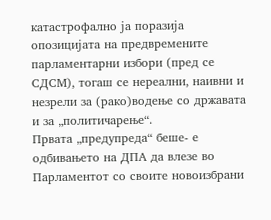катастрофално ја поразија опозицијата на предвремените парламентарни избори (пред се СДСМ), тогаш се нереални, наивни и незрели за (рако)водење со државата и за „политичарење“.
Првата „предупреда“ беше- е одбивањето на ДПА да влезе во Парламентот со своите новоизбрани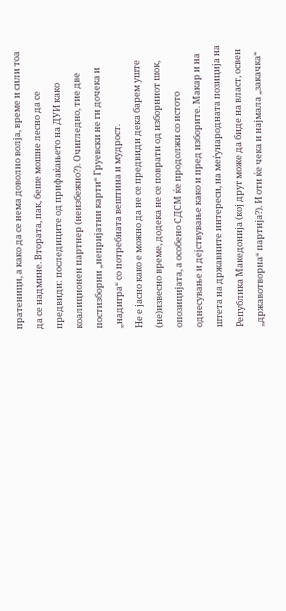пратеници, а како да се нема доволно волја, време и сили тоа да се надмине. Втората, пак, беше мошне лесно да се предвиди: последиците од прифаќањето на ДУИ како коалиционен партнер (неизбежно?). Очигледно, тие две постизборни „непријатни карти“ Груевски не ги дочека и „надигра“ со потребната вештина и мудрост.
Не е јасно како е можно да не се предвиди дека барем уште (не)извесно време, додека не се поврати од изборниот шок, опозицијата, а особено СДСМ ќе продолжи со истото однесување и дејствување како и пред изборите. Макар и на штета на државните интереси, на меѓународната позиција на Република Македонија (кој друг може да биде на власт, освен „државотворна“ партија?). И оти ќе чека и најмала „закачка“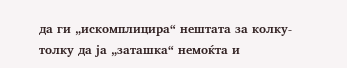да ги „искомплицира“ нештата за колку- толку да ја „заташка“ немоќта и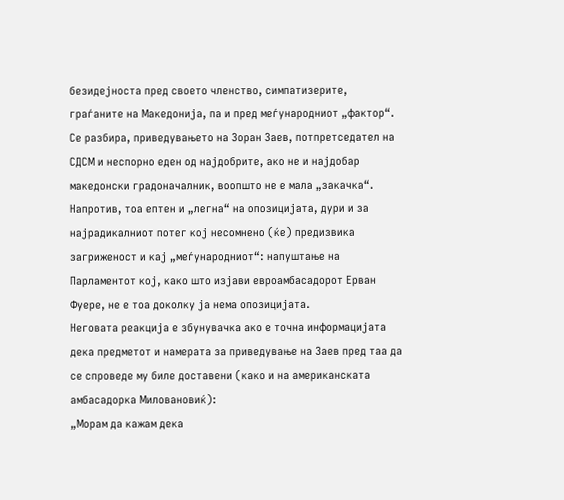безидејноста пред своето членство, симпатизерите, граѓаните на Македонија, па и пред меѓународниот „фактор“.
Се разбира, приведувањето на Зоран Заев, потпретседател на СДСМ и неспорно еден од најдобрите, ако не и најдобар македонски градоначалник, воопшто не е мала „закачка“. Напротив, тоа ептен и „легна“ на опозицијата, дури и за најрадикалниот потег кој несомнено (ќе) предизвика загриженост и кај „меѓународниот“: напуштање на Парламентот кој, како што изјави евроамбасадорот Ерван Фуере, не е тоа доколку ја нема опозицијата.
Неговата реакција е збунувачка ако е точна информацијата дека предметот и намерата за приведување на Заев пред таа да се спроведе му биле доставени (како и на американската амбасадорка Миловановиќ):
„Морам да кажам дека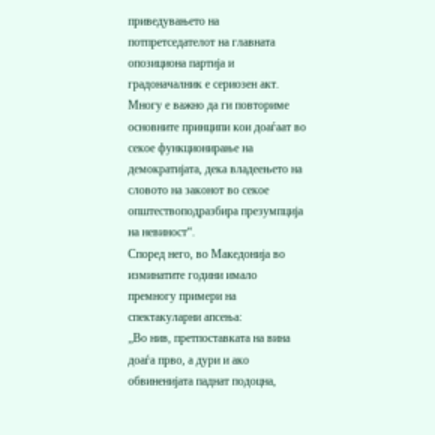приведувањето на потпретседателот на главната опозициона партија и градоначалник е сериозен акт. Многу е важно да ги повториме основните принципи кои доаѓаат во секое функционирање на демократијата, дека владеењето на словото на законот во секое општествоподразбира презумпција на невиност“.
Според него, во Македонија во изминатите години имало премногу примери на спектакуларни апсења:
„Во нив, претпоставката на вина доаѓа прво, а дури и ако обвиненијата паднат подоцна,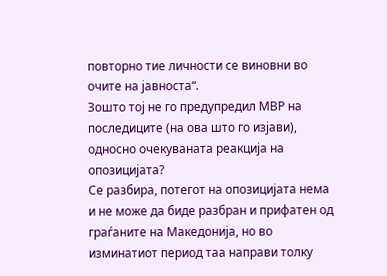повторно тие личности се виновни во очите на јавноста“.
Зошто тој не го предупредил МВР на последиците (на ова што го изјави), односно очекуваната реакција на опозицијата?
Се разбира, потегот на опозицијата нема и не може да биде разбран и прифатен од граѓаните на Македонија, но во изминатиот период таа направи толку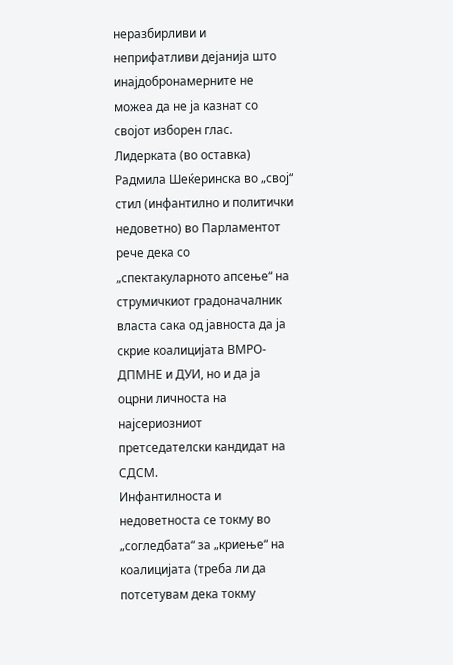неразбирливи и неприфатливи дејанија што инајдобронамерните не можеа да не ја казнат со својот изборен глас.
Лидерката (во оставка) Радмила Шеќеринска во „свој“ стил (инфантилно и политички недоветно) во Парламентот рече дека со „спектакуларното апсење“ на струмичкиот градоначалник власта сака од јавноста да ја скрие коалицијата ВМРО-ДПМНЕ и ДУИ, но и да ја оцрни личноста на најсериозниот претседателски кандидат на СДСМ.
Инфантилноста и недоветноста се токму во „согледбата“ за „криење“ на коалицијата (треба ли да потсетувам дека токму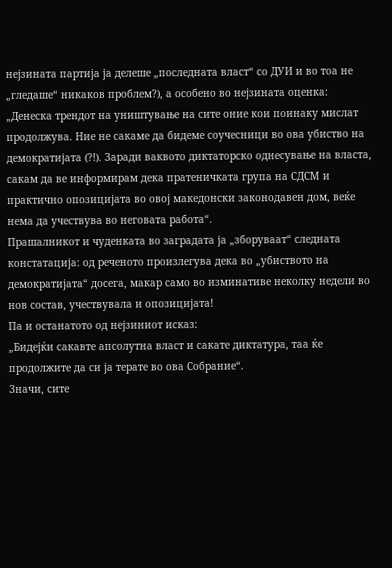нејзината партија ја делеше „последната власт“ со ДУИ и во тоа не „гледаше“ никаков проблем?), а особено во нејзината оценка:
„Денеска трендот на уништување на сите оние кои поинаку мислат продолжува. Ние не сакаме да бидеме соучесници во ова убиство на демократијата (?!). Заради ваквото диктаторско однесување на власта, сакам да ве информирам дека пратеничката група на СДСМ и практично опозицијата во овој македонски законодавен дом, веќе нема да учествува во неговата работа“.
Прашалникот и чуденката во заградата ја „зборуваат“ следната констатација: од реченото произлегува дека во „убиството на демократијата“ досега, макар само во изминативе неколку недели во нов состав, учествувала и опозицијата!
Па и останатото од нејзиниот исказ:
„Бидејќи сакавте апсолутна власт и сакате диктатура, таа ќе продолжите да си ја терате во ова Собрание“.
Значи, сите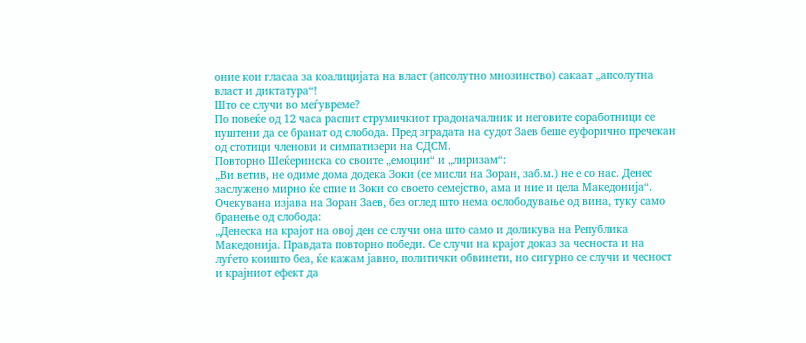оние кои гласаа за коалицијата на власт (апсолутно мнозинство) сакаат „апсолутна власт и диктатура“!
Што се случи во меѓувреме?
По повеќе од 12 часа распит струмичкиот градоначалник и неговите соработници се пуштени да се бранат од слобода. Пред зградата на судот Заев беше еуфорично пречекан од стотици членови и симпатизери на СДСМ.
Повторно Шеќеринска со своите „емоции“ и „лиризам“:
„Ви ветив, не одиме дома додека Зоки (се мисли на Зоран, заб.м.) не е со нас. Денес заслужено мирно ќе спие и Зоки со своето семејство, ама и ние и цела Македонија“.
Очекувана изјава на Зоран Заев, без оглед што нема ослободување од вина, туку само бранење од слобода:
„Денеска на крајот на овој ден се случи она што само и доликува на Република Македонија. Правдата повторно победи. Се случи на крајот доказ за чесноста и на луѓето коишто беа, ќе кажам јавно, политички обвинети, но сигурно се случи и чесност и крајниот ефект да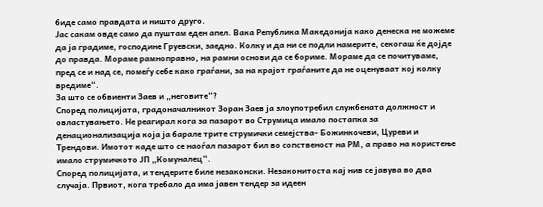биде само правдата и ништо друго.
Јас сакам овде само да пуштам еден апел. Вака Република Македонија како денеска не можеме да ја градиме, господине Груевски, заедно. Колку и да ни се подли намерите, секогаш ќе дојде до правда. Мораме рамноправно, на рамни основи да се бориме. Мораме да се почитуваме, пред се и над се, помеѓу себе како граѓани, за на крајот граѓаните да не оценуваат кој колку вредиме“.
За што се обвиенти Заев и „неговите“?
Според полицијата, градоначалникот Зоран Заев ја злоупотребил службената должност и овластувањето. Не реагирал кога за пазарот во Струмица имало постапка за денационализација која ја барале трите струмички семејства- Божинкочеви, Цуреви и Трендови. Имотот каде што се наоѓал пазарот бил во сопственост на РМ, а право на користење имало струмичкото ЈП „Комуналец“.
Според полицијата, и тендерите биле незаконски. Незаконитоста кај нив се јавува во два случаја. Првиот, кога требало да има јавен тендер за идеен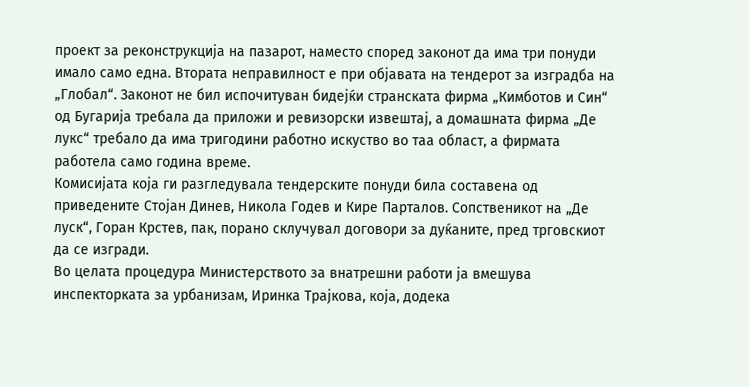проект за реконструкција на пазарот, наместо според законот да има три понуди имало само една. Втората неправилност е при објавата на тендерот за изградба на „Глобал“. Законот не бил испочитуван бидејќи странската фирма „Кимботов и Син“ од Бугарија требала да приложи и ревизорски извештај, а домашната фирма „Де лукс“ требало да има тригодини работно искуство во таа област, а фирмата работела само година време.
Комисијата која ги разгледувала тендерските понуди била составена од приведените Стојан Динев, Никола Годев и Кире Парталов. Сопственикот на „Де луск“, Горан Крстев, пак, порано склучувал договори за дуќаните, пред трговскиот да се изгради.
Во целата процедура Министерството за внатрешни работи ја вмешува инспекторката за урбанизам, Иринка Трајкова, која, додека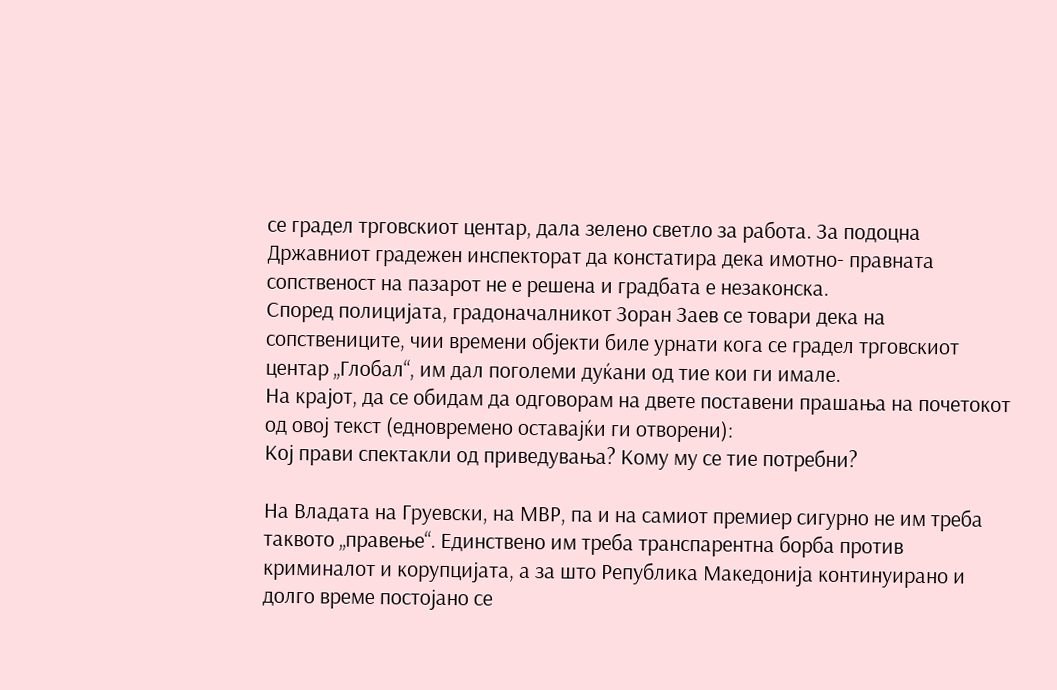се градел трговскиот центар, дала зелено светло за работа. За подоцна Државниот градежен инспекторат да констатира дека имотно- правната сопственост на пазарот не е решена и градбата е незаконска.
Според полицијата, градоначалникот Зоран Заев се товари дека на сопствениците, чии времени објекти биле урнати кога се градел трговскиот центар „Глобал“, им дал поголеми дуќани од тие кои ги имале.
На крајот, да се обидам да одговорам на двете поставени прашања на почетокот од овој текст (едновремено оставајќи ги отворени):
Кој прави спектакли од приведувања? Кому му се тие потребни?

На Владата на Груевски, на МВР, па и на самиот премиер сигурно не им треба таквото „правење“. Единствено им треба транспарентна борба против криминалот и корупцијата, а за што Република Македонија континуирано и долго време постојано се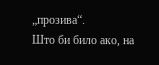„прозива“.
Што би било ако, на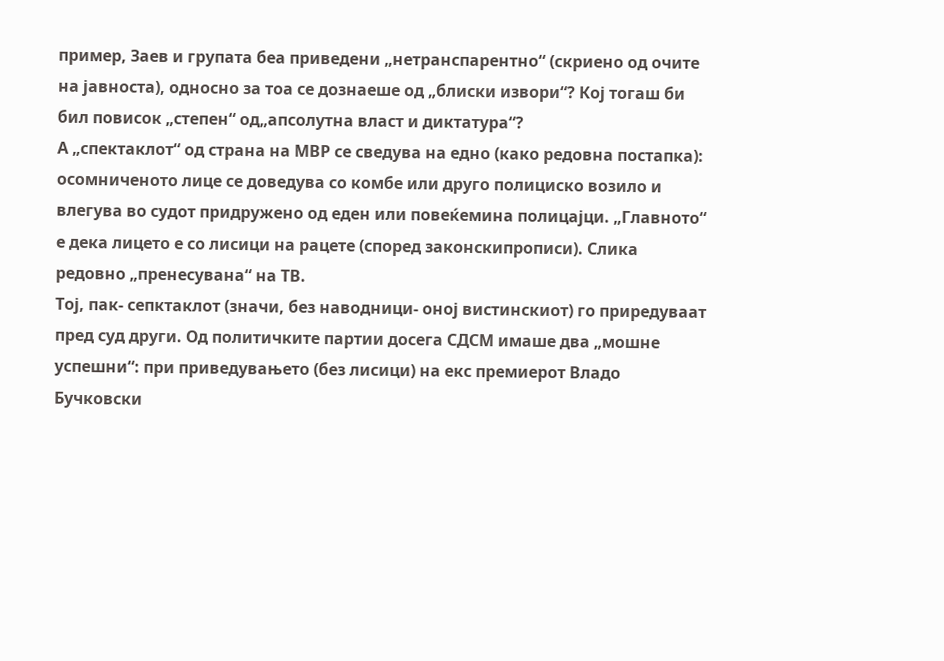пример, Заев и групата беа приведени „нетранспарентно“ (скриено од очите на јавноста), односно за тоа се дознаеше од „блиски извори“? Кој тогаш би бил повисок „степен“ од„апсолутна власт и диктатура“?
А „спектаклот“ од страна на МВР се сведува на едно (како редовна постапка): осомниченото лице се доведува со комбе или друго полициско возило и влегува во судот придружено од еден или повеќемина полицајци. „Главното“ е дека лицето е со лисици на рацете (според законскипрописи). Слика редовно „пренесувана“ на ТВ.
Тој, пак- сепктаклот (значи, без наводници- оној вистинскиот) го приредуваат пред суд други. Од политичките партии досега СДСМ имаше два „мошне успешни“: при приведувањето (без лисици) на екс премиерот Владо Бучковски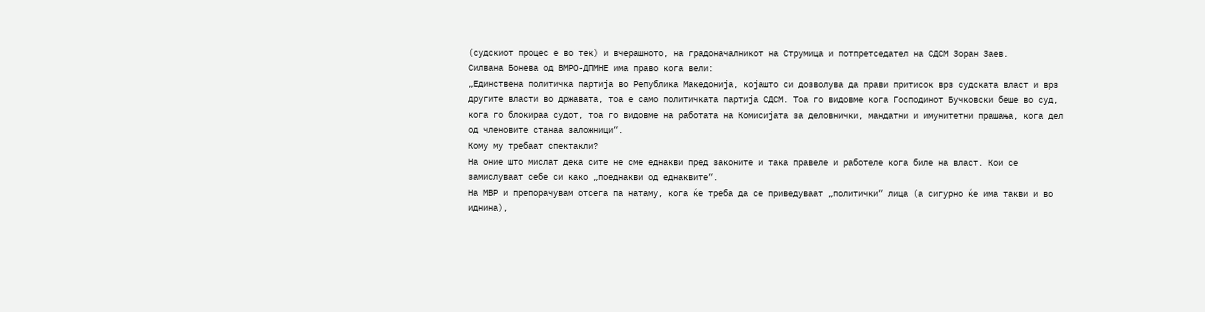(судскиот процес е во тек) и вчерашното, на градоначалникот на Струмица и потпретседател на СДСМ Зоран Заев.
Силвана Бонева од ВМРО-ДПМНЕ има право кога вели:
„Единствена политичка партија во Република Македонија, којашто си дозволува да прави притисок врз судската власт и врз другите власти во државата, тоа е само политичката партија СДСМ. Тоа го видовме кога Господинот Бучковски беше во суд, кога го блокираа судот, тоа го видовме на работата на Комисијата за деловнички, мандатни и имунитетни прашања, кога дел од членовите станаа заложници“.
Кому му требаат спектакли?
На оние што мислат дека сите не сме еднакви пред законите и така правеле и работеле кога биле на власт. Кои се замислуваат себе си како „поеднакви од еднаквите“.
На МВР и препорачувам отсега па натаму, кога ќе треба да се приведуваат „политички“ лица (а сигурно ќе има такви и во иднина),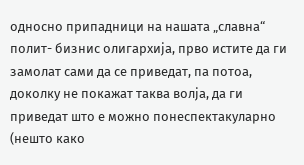односно припадници на нашата „славна“ полит- бизнис олигархија, прво истите да ги замолат сами да се приведат, па потоа, доколку не покажат таква волја, да ги приведат што е можно понеспектакуларно (нешто како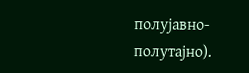полујавно- полутајно).